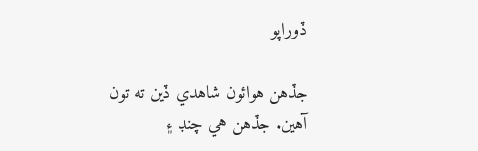ڏوراپو

جڏهن هوائون شاهدي ڏين ته تون آهين. جڏهن هي چنڊ ۽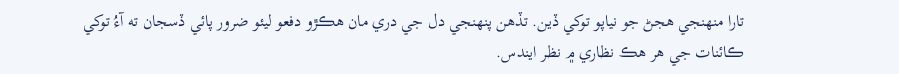تارا منهنجي هجڻ جو نياپو توکي ڏين. تڏهن پنهنجي دل جي دري مان هڪڙو دفعو ليئو ضرور پائي ڏسجان ته آءُ توکي ڪائنات جي هر هڪ نظاري ۾ نظر ايندس.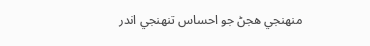منهنجي هجڻ جو احساس تنهنجي اندر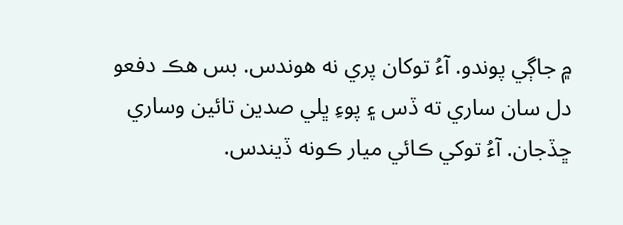۾ جاڳي پوندو. آءُ توکان پري نه هوندس. بس هڪ دفعو دل سان ساري ته ڏس ۽ پوءِ ڀلي صدين تائين وساري ڇڏجان. آءُ توکي ڪائي ميار ڪونه ڏيندس.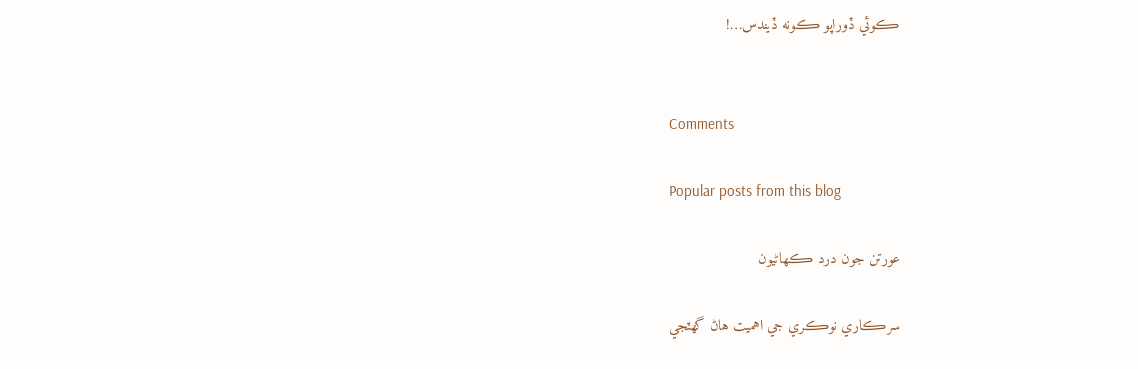ڪوئي ڏوراپو ڪونه ڏيندس…!


Comments

Popular posts from this blog

عورتن جون درد ڪهاڻيون

سرڪاري نوڪري جي اهميت هاڻ گهٽجي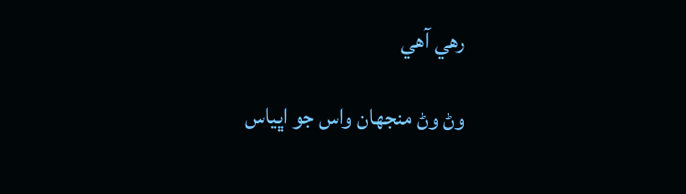رهي آهي

وڻ وڻ منجهان واس جو اڀياس